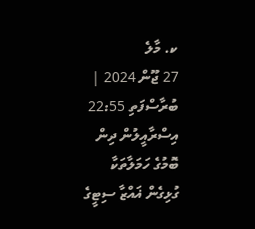ކ. މާލެ
27 ޖޫން 2024 | ބުރާސްފަތި 22:55
އިސްރާއީލުން ދިން ބޮމުގެ ހަމަލާތަކާ ގުޅިގެން ޣައްޒާ ސިޓީގެ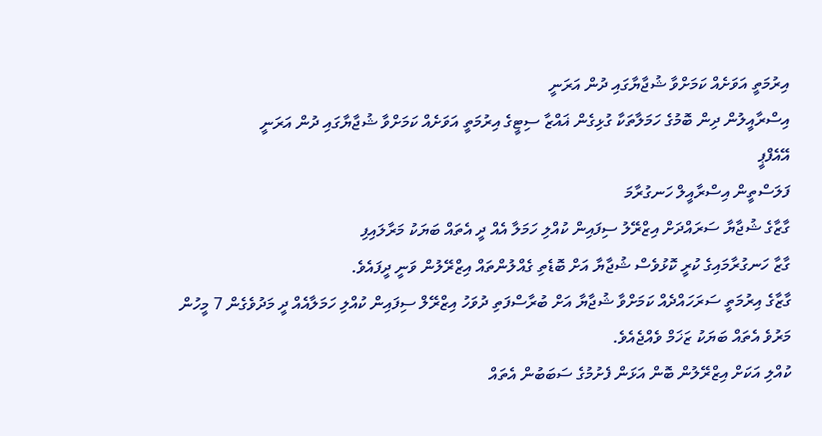އިރުމަތީ އަވަށެއް ކަމަށްވާ ޝުޖާޔާގައި ދުން އަރަނީ
އިސްރާއީލުން ދިން ބޮމުގެ ހަމަލާތަކާ ގުޅިގެން ޣައްޒާ ސިޓީގެ އިރުމަތީ އަވަށެއް ކަމަށްވާ ޝުޖާޔާގައި ދުން އަރަނީ
އޭއެފްޕީ
ފަލަސްތީން އިސްރާއީލް ހަނގުރާމަ
ގާޒާގެ ޝުޖާޔާ ސަރައްދަށް އިޒްރޭލު ސިފައިން ކުއްލި ހަމަލާ އެއް ދީ އެތައް ބަޔަކު މަރާލައިފި
ގާޒާ ހަނގުރާމައިގެ ކުރީ ކޮޅުވެސް ޝުޖާޔާ އަށް ބޮޑެތި ގެއްލުންތައް އިޒްރޭލުން ވަނީ ދީފައެވެ.
ގާޒާގެ އިރުމަތީ ސަރަހައްދެއް ކަމަށްވާ ޝުޖާޔާ އަށް ބުރާސްފަތި ދުވަހު އިޒްރޭލް ސިފައިން ކުއްލި ހަމަލާއެއް ދީ މަދުވެގެން 7 މީހުން މަރުވެ އެތައް ބަޔަކު ޒަޚަމް ވެއްޖެއެވެ.
ކުއްލި އަކަށް އިޒްރޭލުން ބޮން އަޅަން ފެށުމުގެ ސަބަބުން އެތައް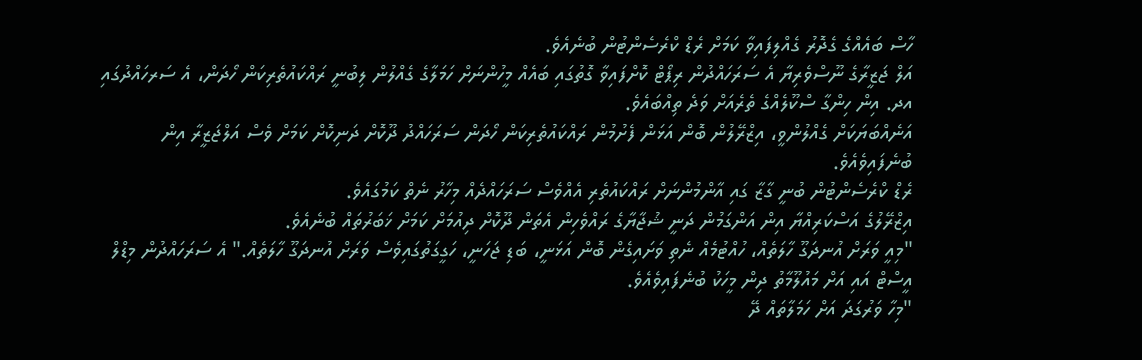ހާސް ބައެއްގެ ގެދޮރު ގެއްލިފައިވާ ކަމަށް ރެޑް ކްރެސެންޓުން ބުނެއެވެ.
އަލް ޖަޒީރާގެ ނޫސްވެރިޔާ އެ ސަރަހައްދުން ރިޕޯޓް ކޮށްފައިވާ ގޮތުގައި ބައެއް މީހުންނަށް ހަމަލާގެ ގެއްލުން ލިބުނީ ރައްކައުތެރިކަން ހޯދަން، އެ ސަރހައްދުގައި އދ. އިން ހިންގާ ސްކޫލެއްގެ ތެރެއަށް ވަދެ ތިއްބައެވެ.
އަނެއްބަޔަކަށް ގެއްލުންވީ، އިޒްރޭލުން ބޮން އަޅަން ފެށުމުން ރައްކައުތެރިކަން ހޯދަން ސަރަހައްދު ދޫކޮށް ދަނިކޮށް ކަމަށް ވެސް އަލްޖަޒީރާ އިން ބުނެފައިވެއެވެ.
ރެޑް ކްރެސެންޓުން ބުނީ ގާޒާ ގައި އާންމުންނަށް ރައްކައުތެރި އެއްވެސް ސަރަހައްދެއް މިހާރު ނެތް ކަމުގައެވެ.
އިޒްރޭލުގެ އަސްކަރިއްޔާ އިން އަންގަމުން ދަނީ ޝުޖާޔާގެ ރައްވެހިން އެތަން ދޫކޮށް ދިއުމަށް ކަމަށް ޚަބަރުތައް ބުނެއެވެ.
"މިއީ ވަރަށް އުނދަގޫ ހާލަތެއް، ހުއްޓުމެއް ނެތި ވަށައިގެން ބޮން އަޅަނީ، ބަޑި ޖަހަނީ، ހަގީގަތުގައިވެސް ވަރަށް އުނދަގޫ ހާލަތެއް." އެ ސަރަހައްދުން މިޑްލް އީސްޓް އައި އަށް މައުލޫމާތު ދިން މީހަކު ބުނެފައިވެއެވެ.
"މިހާ ވަރުގަދަ އަށް ހަމަލާތައް ދޭ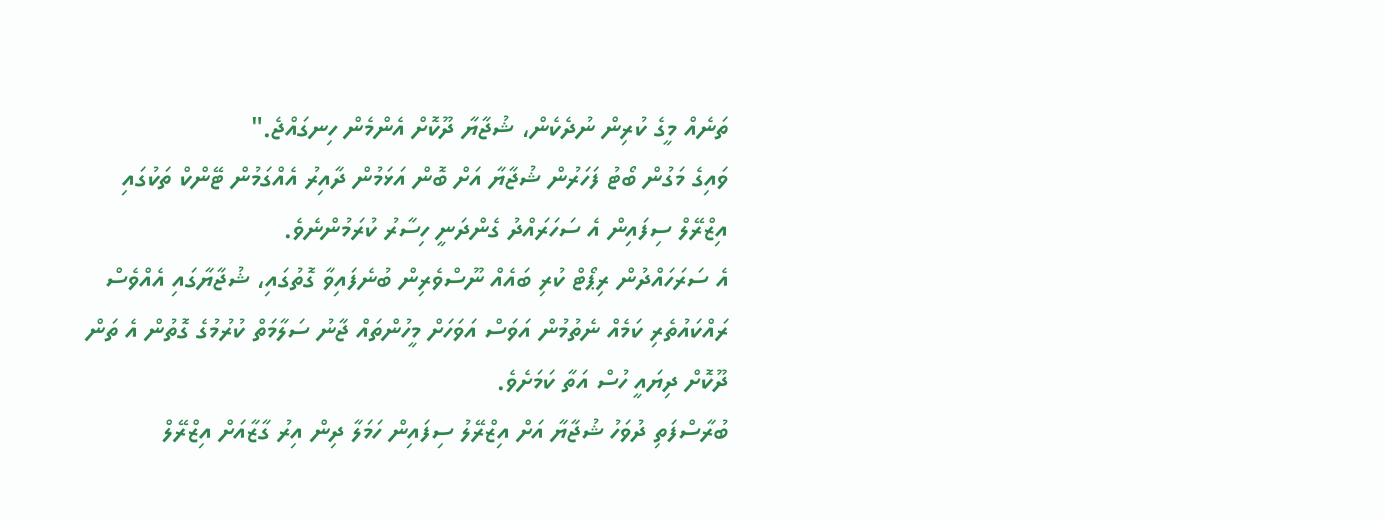ތަނެއް މީގެ ކުރިން ނުދެކެން، ޝުޖާޔާ ދޫކޮށް އެންމެން ހިނގައްޖެ."
ވައިގެ މަގުން ބޯޓު ފަހަރުން ޝުޖާޔާ އަށް ބޮން އަޅަމުން ދާއިރު އެއްގަމުން ޓޭންކް ތަކުގައި އިޒްރޭލް ސިފައިން އެ ސަހަރައްދު ގެންދަނީ ހިސާރު ކުރަމުންނެވެ.
އެ ސަރަހައްދުން ރިޕޯޓް ކުރި ބައެއް ނޫސްވެރިން ބުނެފައިވާ ގޮތުގައި، ޝުޖާޔާގައި އެއްވެސް ރައްކައުތެރި ކަމެއް ނެތުމުން އަވަސް އަވަހަށް މީހުންތައް ޖާނު ސަލާމަތް ކުރުމުގެ ގޮތުން އެ ތަން ދޫކޮށް ދިޔައީ ހުސް އަތާ ކަމަށެވެ.
ބުރާސްފަތި ދުވަހު ޝުޖާޔާ އަށް އިޒްރޭލު ސިފައިން ހަމަލާ ދިން އިރު ގާޒާއަށް އިޒްރޭލް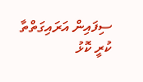ސިފައިން އަރައިގަތްތާ ކުރީ ކޮޅު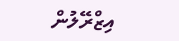އިޒްރޭލުން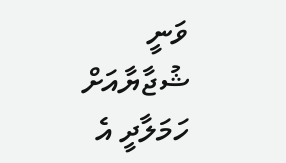ވަނީ ޝުޖާޔާއަށް ހަމަލާދީ އެ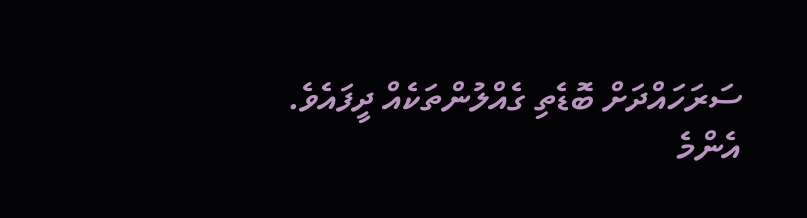ސަރަހައްދަށް ބޮޑެތި ގެއްލުންތަކެއް ދީފައެވެ.
އެންމެ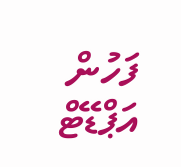ފަހުން އަޕްޑޭޓް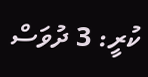ކުރީ: 3 ދުވަސް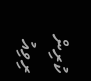ކުރިން
ރިވިއު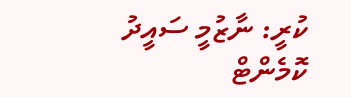ކުރީ: ނާޒުމީ ސައީދު
ކޮމެންޓް